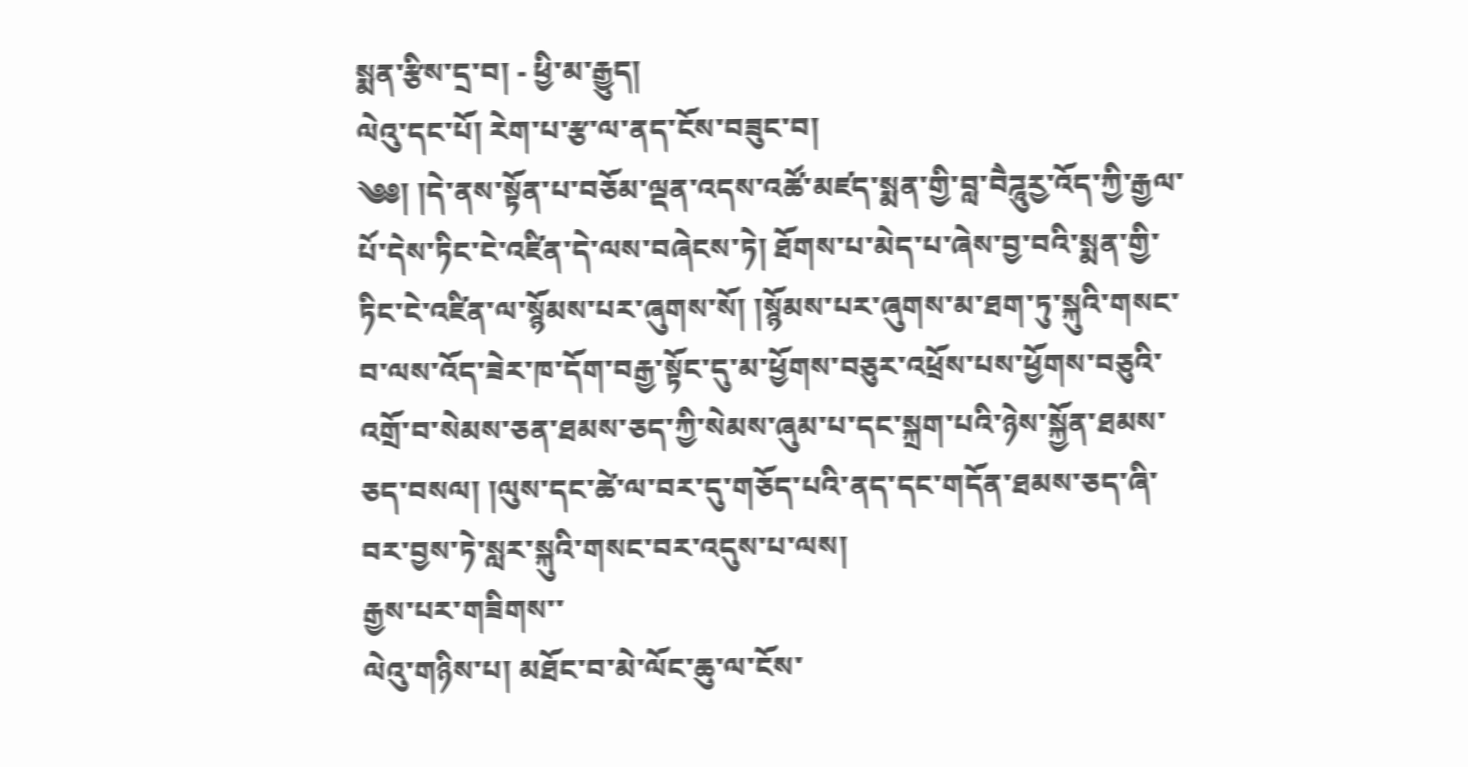སྨན་རྩིས་དྲ་བ། - ཕྱི་མ་རྒྱུད།
ལེའུ་དང་པོ། རེག་པ་རྩ་ལ་ནད་ངོས་བཟུང་བ།
༄༅། །དེ་ནས་སྟོན་པ་བཅོམ་ལྡན་འདས་འཚོ་མཛད་སྨན་གྱི་བླ་བཻཌཱུརྱ་འོད་ཀྱི་རྒྱལ་པོ་དེས་ཏིང་ངེ་འཛིན་དེ་ལས་བཞེངས་ཏེ། ཐོགས་པ་མེད་པ་ཞེས་བྱ་བའི་སྨན་གྱི་ཏིང་ངེ་འཛིན་ལ་སྙོམས་པར་ཞུགས་སོ། །སྙོམས་པར་ཞུགས་མ་ཐག་ཏུ་སྐུའི་གསང་བ་ལས་འོད་ཟེར་ཁ་དོག་བརྒྱ་སྟོང་དུ་མ་ཕྱོགས་བཅུར་འཕྲོས་པས་ཕྱོགས་བཅུའི་འགྲོ་བ་སེམས་ཅན་ཐམས་ཅད་ཀྱི་སེམས་ཞུམ་པ་དང་སྐྲག་པའི་ཉེས་སྐྱོན་ཐམས་ཅད་བསལ། །ལུས་དང་ཚེ་ལ་བར་དུ་གཅོད་པའི་ནད་དང་གདོན་ཐམས་ཅད་ཞི་བར་བྱས་ཏེ་སླར་སྐུའི་གསང་བར་འདུས་པ་ལས།
རྒྱས་པར་གཟིགས་་
ལེའུ་གཉིས་པ། མཐོང་བ་མེ་ལོང་ཆུ་ལ་ངོས་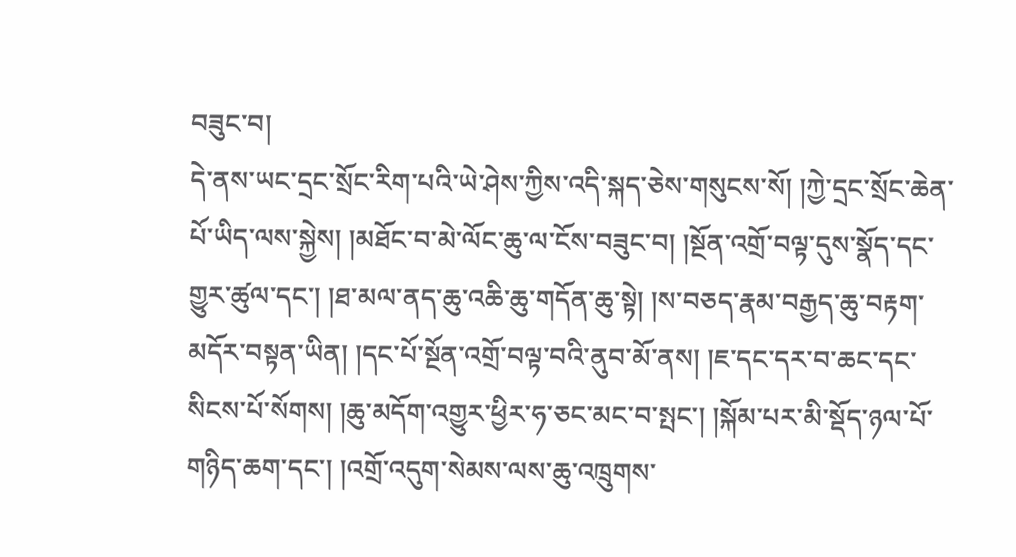བཟུང་བ།
དེ་ནས་ཡང་དྲང་སྲོང་རིག་པའི་ཡེ་ཤེས་ཀྱིས་འདི་སྐད་ཅེས་གསུངས་སོ། །ཀྱེ་དྲང་སྲོང་ཆེན་པོ་ཡིད་ལས་སྐྱེས། །མཐོང་བ་མེ་ལོང་ཆུ་ལ་ངོས་བཟུང་བ། །སྔོན་འགྲོ་བལྟ་དུས་སྣོད་དང་གྱུར་ཚུལ་དང་། །ཐ་མལ་ནད་ཆུ་འཆི་ཆུ་གདོན་ཆུ་སྟེ། །ས་བཅད་རྣམ་བརྒྱད་ཆུ་བརྟག་མདོར་བསྟན་ཡིན། །དང་པོ་སྔོན་འགྲོ་བལྟ་བའི་ནུབ་མོ་ནས། །ཇ་དང་དར་བ་ཆང་དང་སིངས་པོ་སོགས། །ཆུ་མདོག་འགྱུར་ཕྱིར་ཧ་ཅང་མང་བ་སྤང་། །སྐོམ་པར་མི་སྡོད་ཉལ་པོ་གཉིད་ཆག་དང་། །འགྲོ་འདུག་སེམས་ལས་ཆུ་འཁྲུགས་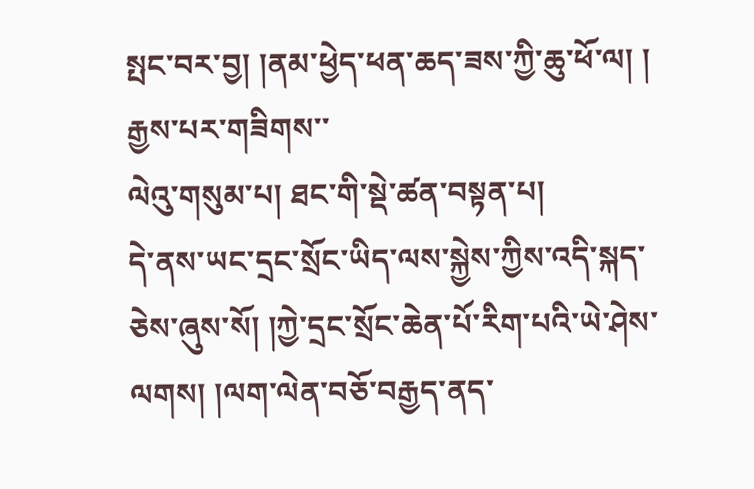སྤང་བར་བྱ། །ནམ་ཕྱེད་ཕན་ཆད་ཟས་ཀྱི་ཆུ་ཕོ་ལ། །
རྒྱས་པར་གཟིགས་་
ལེའུ་གསུམ་པ། ཐང་གི་སྡེ་ཚན་བསྟན་པ།
དེ་ནས་ཡང་དྲང་སྲོང་ཡིད་ལས་སྐྱེས་ཀྱིས་འདི་སྐད་ཅེས་ཞུས་སོ། །ཀྱེ་དྲང་སྲོང་ཆེན་པོ་རིག་པའི་ཡེ་ཤེས་ལགས། །ལག་ལེན་བཅོ་བརྒྱད་ནད་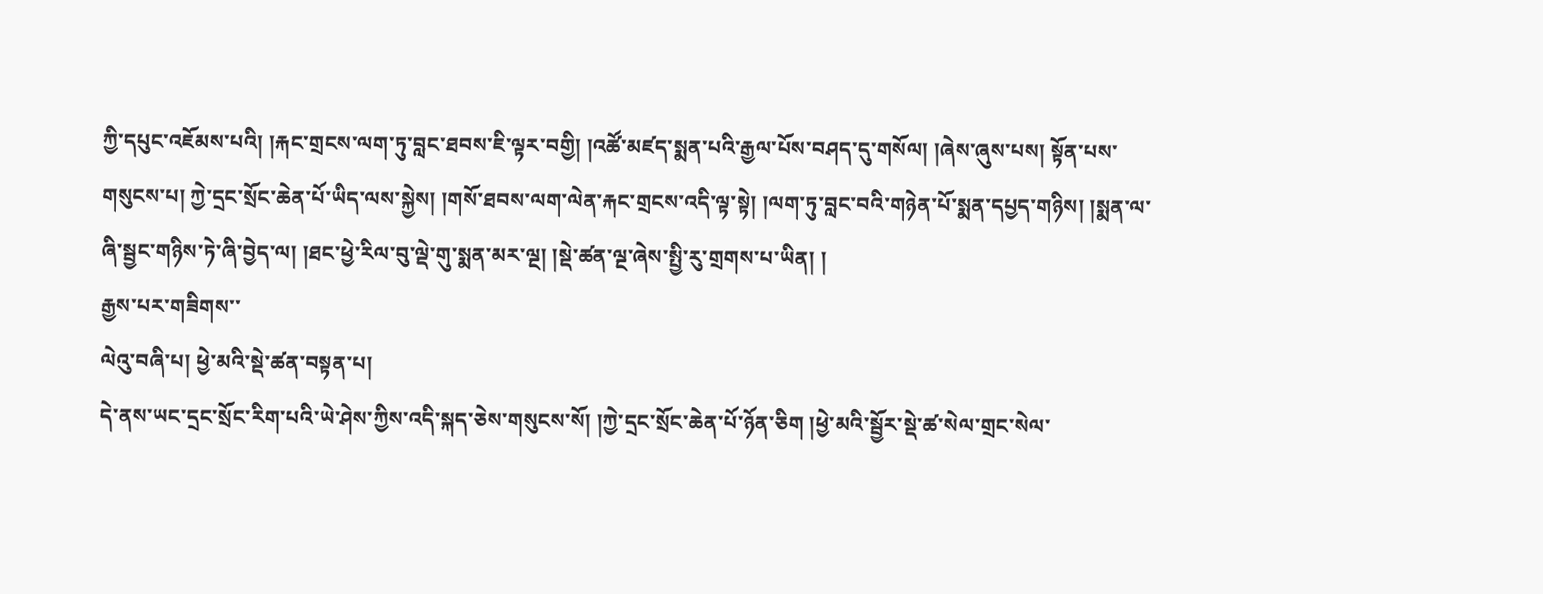ཀྱི་དཔུང་འཇོམས་པའི། །རྐང་གྲངས་ལག་ཏུ་བླང་ཐབས་ཇི་ལྟར་བགྱི། །འཚོ་མཛད་སྨན་པའི་རྒྱལ་པོས་བཤད་དུ་གསོལ། །ཞེས་ཞུས་པས། སྟོན་པས་གསུངས་པ། ཀྱེ་དྲང་སྲོང་ཆེན་པོ་ཡིད་ལས་སྐྱེས། །གསོ་ཐབས་ལག་ལེན་རྐང་གྲངས་འདི་ལྟ་སྟེ། །ལག་ཏུ་བླང་བའི་གཉེན་པོ་སྨན་དཔྱད་གཉིས། །སྨན་ལ་ཞི་སྦྱང་གཉིས་ཏེ་ཞི་བྱེད་ལ། །ཐང་ཕྱེ་རིལ་བུ་ལྡེ་གུ་སྨན་མར་ལྔ། །སྡེ་ཚན་ལྔ་ཞེས་སྤྱི་རུ་གྲགས་པ་ཡིན། །
རྒྱས་པར་གཟིགས་་
ལེའུ་བཞི་པ། ཕྱེ་མའི་སྡེ་ཚན་བསྟན་པ།
དེ་ནས་ཡང་དྲང་སྲོང་རིག་པའི་ཡེ་ཤེས་ཀྱིས་འདི་སྐད་ཅེས་གསུངས་སོ། །ཀྱེ་དྲང་སྲོང་ཆེན་པོ་ཉོན་ཅིག །ཕྱེ་མའི་སྦྱོར་སྡེ་ཚ་སེལ་གྲང་སེལ་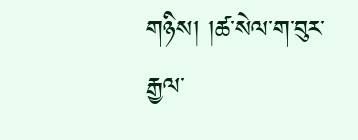གཉིས། །ཚ་སེལ་ག་བུར་རྒྱལ་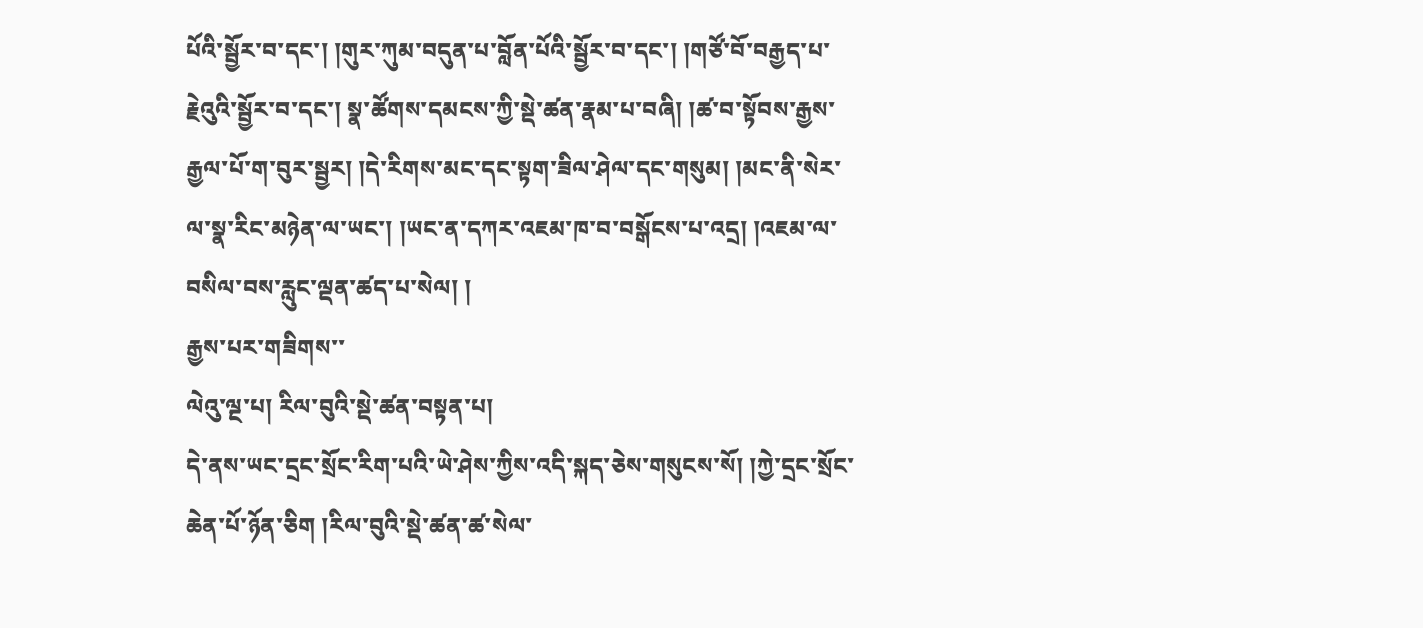པོའི་སྦྱོར་བ་དང་། །གུར་ཀུམ་བདུན་པ་བློན་པོའི་སྦྱོར་བ་དང་། །གཙོ་བོ་བརྒྱད་པ་རྗེའུའི་སྦྱོར་བ་དང་། སྣ་ཚོགས་དམངས་ཀྱི་སྡེ་ཚན་རྣམ་པ་བཞི། །ཚ་བ་སྟོབས་རྒྱས་རྒྱལ་པོ་ག་བུར་སྦྱར། །དེ་རིགས་མང་དང་སྟག་ཟིལ་ཤེལ་དང་གསུམ། །མང་ནི་སེར་ལ་སྣ་རིང་མཉེན་ལ་ཡང་། །ཡང་ན་དཀར་འཇམ་ཁ་བ་བསྒོངས་པ་འདྲ། །འཇམ་ལ་བསིལ་བས་རླུང་ལྡན་ཚད་པ་སེལ། །
རྒྱས་པར་གཟིགས་་
ལེའུ་ལྔ་པ། རིལ་བུའི་སྡེ་ཚན་བསྟན་པ།
དེ་ནས་ཡང་དྲང་སྲོང་རིག་པའི་ཡེ་ཤེས་ཀྱིས་འདི་སྐད་ཅེས་གསུངས་སོ། །ཀྱེ་དྲང་སྲོང་ཆེན་པོ་ཉོན་ཅིག །རིལ་བུའི་སྡེ་ཚན་ཚ་སེལ་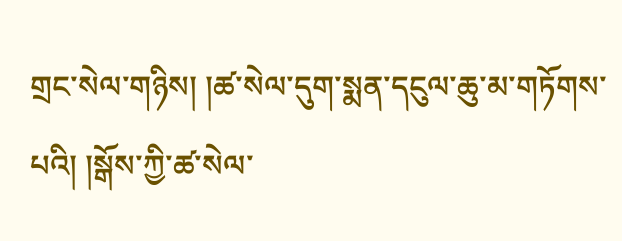གྲང་སེལ་གཉིས། །ཚ་སེལ་དུག་སྨན་དངུལ་ཆུ་མ་གཏོགས་པའི། །སྒོས་ཀྱི་ཚ་སེལ་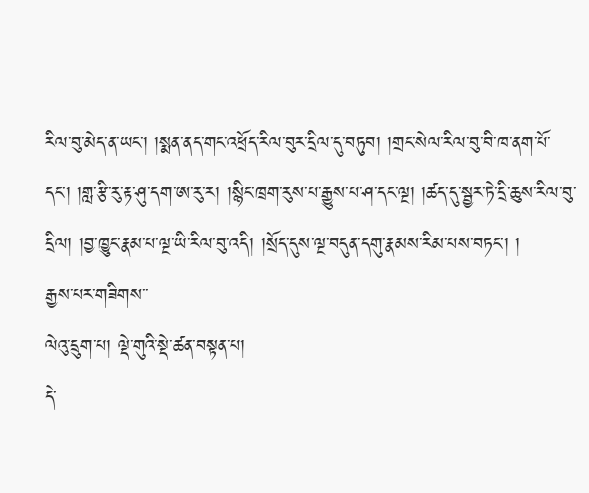རིལ་བུ་མེད་ན་ཡང་། །སྨན་ནད་གང་འཕྲོད་རིལ་བུར་དྲིལ་དུ་བཏུབ། །གྲང་སེལ་རིལ་བུ་བི་ཁ་ནག་པོ་དང་། །གླ་རྩི་རུ་རྟ་ཤུ་དག་ཨ་རུ་ར། །སྙིང་ཁྲག་རུས་པ་རྒྱུས་པ་ཤ་དང་ལྔ། །ཚད་དུ་སྦྱར་ཏེ་དྲི་ཆུས་རིལ་བུ་དྲིལ། །བྱ་ཁྱུང་རྣམ་པ་ལྔ་ཡི་རིལ་བུ་འདི། །སྲོད་དུས་ལྔ་བདུན་དགུ་རྣམས་རིམ་པས་བཏང་། །
རྒྱས་པར་གཟིགས་་
ལེའུ་དྲུག་པ། ལྡེ་གུའི་སྡེ་ཚན་བསྟན་པ།
དེ་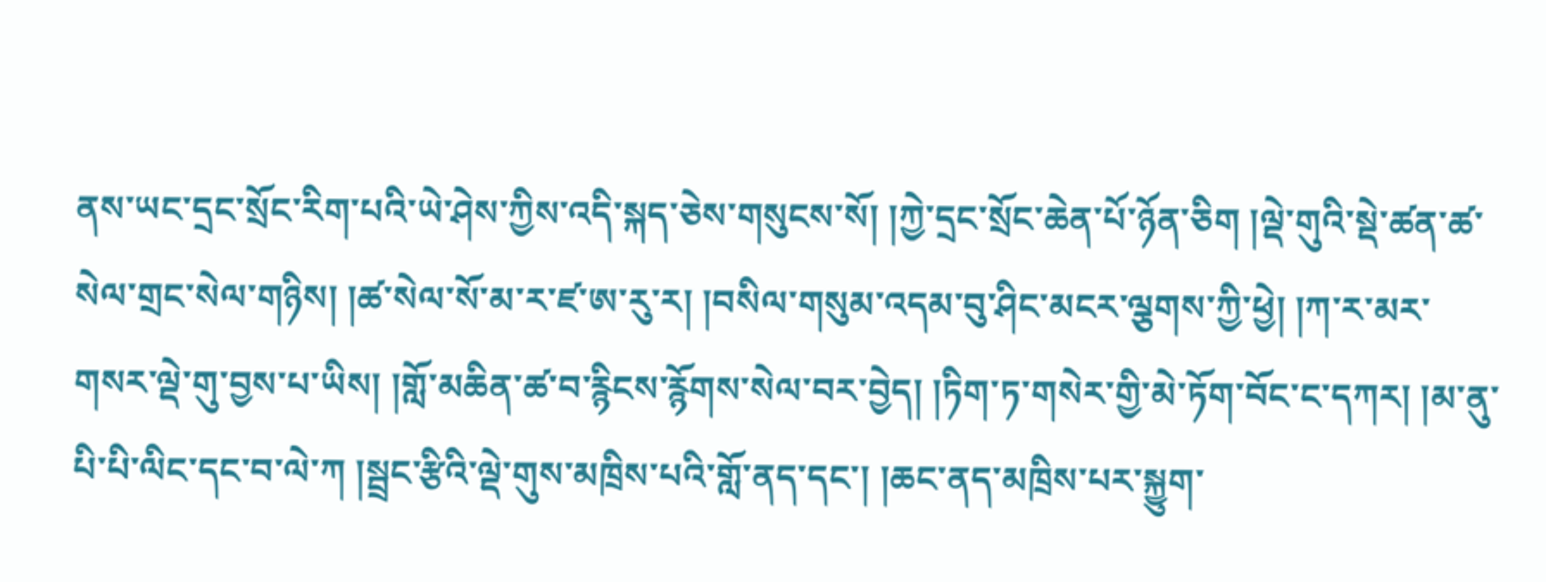ནས་ཡང་དྲང་སྲོང་རིག་པའི་ཡེ་ཤེས་ཀྱིས་འདི་སྐད་ཅེས་གསུངས་སོ། །ཀྱེ་དྲང་སྲོང་ཆེན་པོ་ཉོན་ཅིག །ལྡེ་གུའི་སྡེ་ཚན་ཚ་སེལ་གྲང་སེལ་གཉིས། །ཚ་སེལ་སོ་མ་ར་ཛ་ཨ་རུ་ར། །བསིལ་གསུམ་འདམ་བུ་ཤིང་མངར་ལྕགས་ཀྱི་ཕྱེ། །ཀ་ར་མར་གསར་ལྡེ་གུ་བྱས་པ་ཡིས། །གློ་མཆིན་ཚ་བ་རྙིངས་རྙོགས་སེལ་བར་བྱེད། །ཏིག་ཏ་གསེར་གྱི་མེ་ཏོག་བོང་ང་དཀར། །མ་ནུ་པི་པི་ལིང་དང་བ་ལེ་ཀ །སྦྲང་རྩིའི་ལྡེ་གུས་མཁྲིས་པའི་གློ་ནད་དང་། །ཆང་ནད་མཁྲིས་པར་སྐྱུག་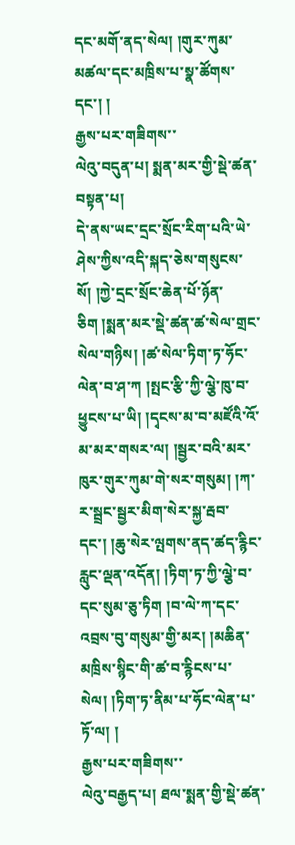དང་མགོ་ནད་སེལ། །གུར་ཀུམ་མཚལ་དང་མཁྲིས་པ་སྣ་ཚོགས་དང་། །
རྒྱས་པར་གཟིགས་་
ལེའུ་བདུན་པ། སྨན་མར་གྱི་སྡེ་ཚན་བསྟན་པ།
དེ་ནས་ཡང་དྲང་སྲོང་རིག་པའི་ཡེ་ཤེས་ཀྱིས་འདི་སྐད་ཅེས་གསུངས་སོ། །ཀྱེ་དྲང་སྲོང་ཆེན་པོ་ཉོན་ཅིག །སྨན་མར་སྡེ་ཚན་ཚ་སེལ་གྲང་སེལ་གཉིས། །ཚ་སེལ་ཏིག་ཏ་ཧོང་ལེན་བ་ཤ་ཀ །སྤང་རྩི་ཀྱི་ལྕེ་ཁུ་བ་ཕྱུངས་པ་ཡི། །དྭངས་མ་བ་མཛོའི་འོ་མ་མར་གསར་ལ། །སྦྱར་བའི་མར་ཁུར་གུར་ཀུམ་གེ་སར་གསུམ། །ཀ་ར་སྦྲང་སྦྱར་མིག་སེར་སྐྱ་རྦབ་དང་། །ཆུ་སེར་ལྤགས་ནད་ཚད་རྙིང་རླུང་ལྡན་འདོན། །ཏིག་ཏ་ཀྱི་ལྕེ་བ་དང་སུམ་ཅུ་ཏིག །བ་ལེ་ཀ་དང་འབྲས་བུ་གསུམ་གྱི་མར། །མཆིན་མཁྲིས་སྙིང་གི་ཚ་བ་རྙིངས་པ་སེལ། །ཏིག་ཏ་ནིམ་པ་ཧོང་ལེན་པ་ཏོ་ལ། །
རྒྱས་པར་གཟིགས་་
ལེའུ་བརྒྱད་པ། ཐལ་སྨན་གྱི་སྡེ་ཚན་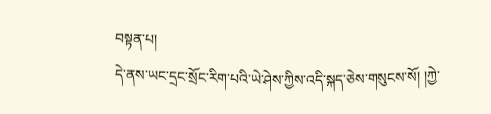བསྟན་པ།
དེ་ནས་ཡང་དྲང་སྲོང་རིག་པའི་ཡེ་ཤེས་ཀྱིས་འདི་སྐད་ཅེས་གསུངས་སོ། །ཀྱེ་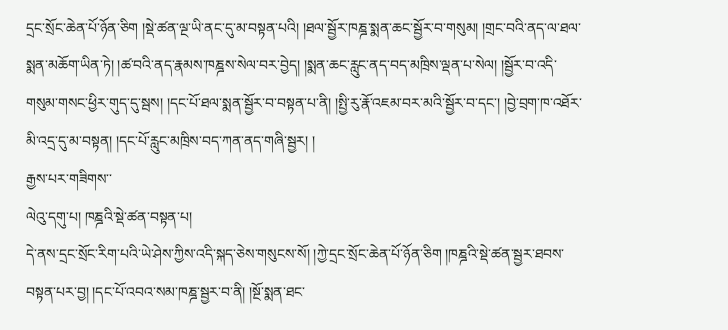དྲང་སྲོང་ཆེན་པོ་ཉོན་ཅིག །སྡེ་ཚན་ལྔ་ཡི་ནང་དུ་མ་བསྟན་པའི། །ཐལ་སྦྱོར་ཁཎྜ་སྨན་ཆང་སྦྱོར་བ་གསུམ། །གྲང་བའི་ནད་ལ་ཐལ་སྨན་མཆོག་ཡིན་ཏེ། །ཚ་བའི་ནད་རྣམས་ཁཎྜས་སེལ་བར་བྱེད། །སྨན་ཆང་རླུང་ནད་བད་མཁྲིས་ལྡན་པ་སེལ། །སྦྱོར་བ་འདི་གསུམ་གསང་ཕྱིར་གུད་དུ་སྦས། །དང་པོ་ཐལ་སྨན་སྦྱོར་བ་བསྟན་པ་ནི། །སྤྱི་རུ་རྣོ་འཇམ་བར་མའི་སྦྱོར་བ་དང་། །བྱེ་བྲག་ཁ་འཐོར་མི་འདྲ་དུ་མ་བསྟན། །དང་པོ་རླུང་མཁྲིས་བད་ཀན་ནད་གཞི་སྦྱར། །
རྒྱས་པར་གཟིགས་་
ལེའུ་དགུ་པ། ཁཎྜའི་སྡེ་ཚན་བསྟན་པ།
དེ་ནས་དྲང་སྲོང་རིག་པའི་ཡེ་ཤེས་ཀྱིས་འདི་སྐད་ཅེས་གསུངས་སོ། །ཀྱེ་དྲང་སྲོང་ཆེན་པོ་ཉོན་ཅིག །ཁཎྜའི་སྡེ་ཚན་སྦྱར་ཐབས་བསྟན་པར་བྱ། །དང་པོ་འབའ་སམ་ཁཎྜ་སྦྱར་བ་ནི། །སྔོ་སྨན་ཐང་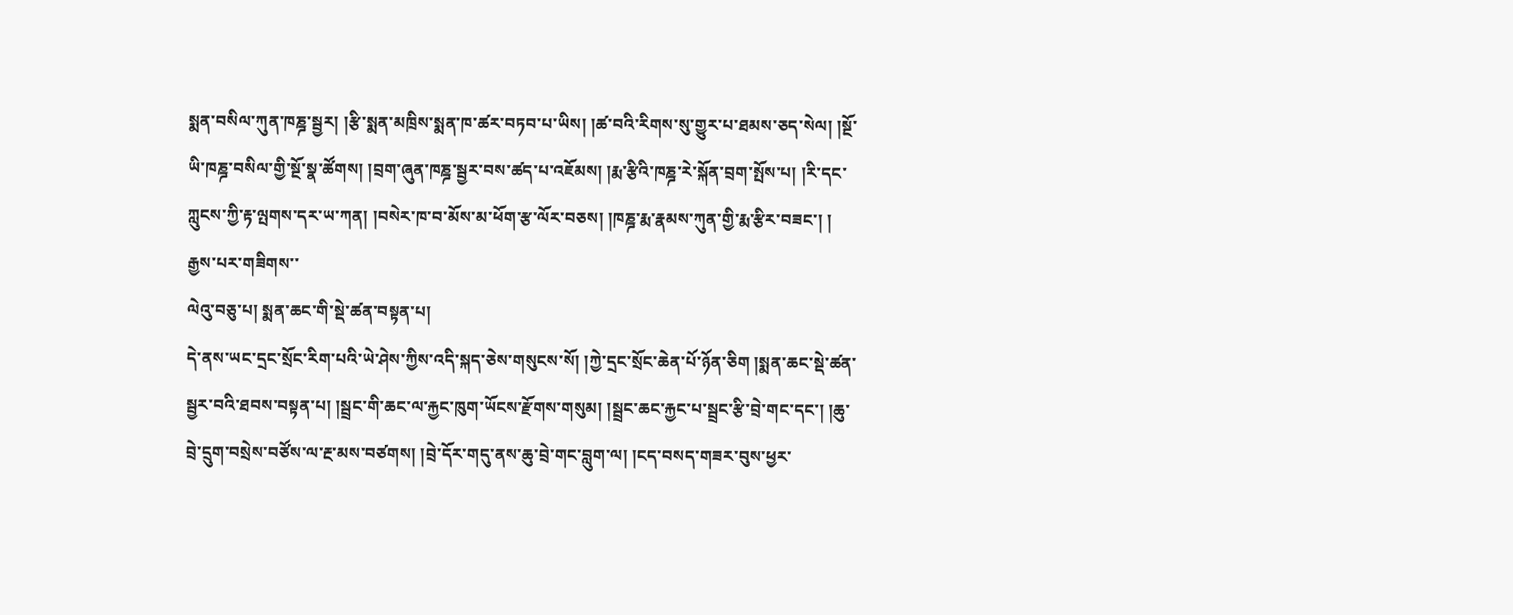སྨན་བསིལ་ཀུན་ཁཎྜ་སྦྱར། །རྩི་སྨན་མཁྲིས་སྨན་ཁ་ཚར་བཏབ་པ་ཡིས། །ཚ་བའི་རིགས་སུ་གྱུར་པ་ཐམས་ཅད་སེལ། །སྔོ་ཡི་ཁཎྜ་བསིལ་གྱི་སྔོ་སྣ་ཚོགས། །བྲག་ཞུན་ཁཎྜ་སྦྱར་བས་ཚད་པ་འཇོམས། །རྨ་རྩིའི་ཁཎྜ་རེ་སྐོན་བྲག་སྤོས་པ། །རི་དང་ཀླུངས་ཀྱི་རྟ་ལྤགས་དར་ཡ་ཀན། །བསེར་ཁ་བ་མོས་མ་ཕོག་རྩ་ལོར་བཅས། །ཁཎྜ་རྨ་རྣམས་ཀུན་གྱི་རྨ་རྩིར་བཟང་། །
རྒྱས་པར་གཟིགས་་
ལེའུ་བཅུ་པ། སྨན་ཆང་གི་སྡེ་ཚན་བསྟན་པ།
དེ་ནས་ཡང་དྲང་སྲོང་རིག་པའི་ཡེ་ཤེས་ཀྱིས་འདི་སྐད་ཅེས་གསུངས་སོ། །ཀྱེ་དྲང་སྲོང་ཆེན་པོ་ཉོན་ཅིག །སྨན་ཆང་སྡེ་ཚན་སྦྱར་བའི་ཐབས་བསྟན་པ། །སྦྲང་གི་ཆང་ལ་རྐྱང་ཁུག་ཡོངས་རྫོགས་གསུམ། །སྦྲང་ཆང་རྐྱང་པ་སྦྲང་རྩི་བྲེ་གང་དང་། །ཆུ་བྲེ་དྲུག་བསྲེས་བཙོས་ལ་རྔ་མས་བཙགས། །བྲེ་དོར་གདུ་ནས་ཆུ་བྲེ་གང་བླུག་ལ། །ངད་བསད་གཟར་བུས་ཕྱར་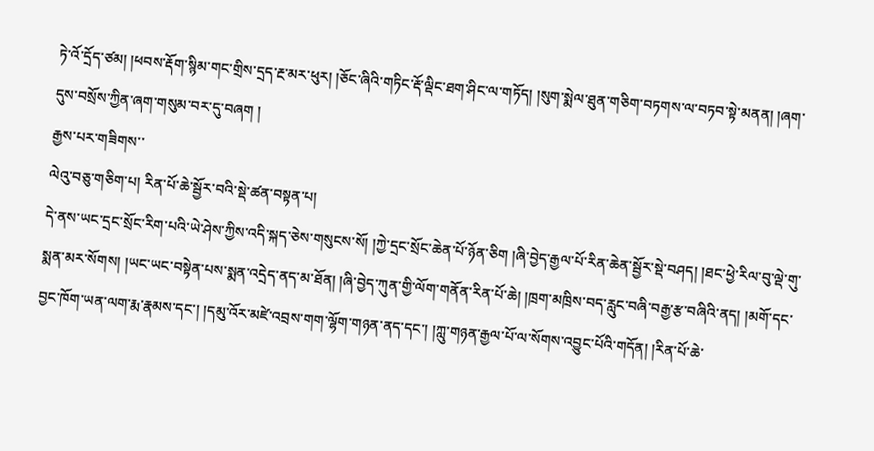ཏེ་འོ་དྲོད་ཙམ། །ཕབས་རྡོག་སྙིམ་གང་གྲིས་དྲད་རྔ་མར་ཕུར། །ཅོང་ཞིའི་གཏིང་རྡོ་ལྡིང་ཐག་ཤིང་ལ་གཏོད། །སུག་སྨེལ་ཐུན་གཅིག་བཏགས་ལ་བཏབ་སྟེ་མནན། །ཞག་དུས་བསྲོས་ཀྱིན་ཞག་གསུམ་བར་དུ་བཞག །
རྒྱས་པར་གཟིགས་་
ལེའུ་བཅུ་གཅིག་པ། རིན་པོ་ཆེ་སྦྱོར་བའི་སྡེ་ཚན་བསྟན་པ།
དེ་ནས་ཡང་དྲང་སྲོང་རིག་པའི་ཡེ་ཤེས་ཀྱིས་འདི་སྐད་ཅེས་གསུངས་སོ། །ཀྱེ་དྲང་སྲོང་ཆེན་པོ་ཉོན་ཅིག །ཞི་བྱེད་རྒྱལ་པོ་རིན་ཆེན་སྦྱོར་སྡེ་བཤད། །ཐང་ཕྱེ་རིལ་བུ་ལྡེ་གུ་སྨན་མར་སོགས། །ཡང་ཡང་བསྟེན་པས་སྨན་འདྲེད་ནད་མ་ཐོན། །ཞི་བྱེད་ཀུན་གྱི་ལོག་གནོན་རིན་པོ་ཆེ། །ཁྲག་མཁྲིས་བད་རླུང་བཞི་བརྒྱ་རྩ་བཞིའི་ནད། །མགོ་དང་བྱང་ཁོག་ཡན་ལག་རྨ་རྣམས་དང་། །དམུ་འོར་མཛེ་འབྲས་གག་ལྷོག་གཉན་ནད་དང་། །ཀླུ་གཉན་རྒྱལ་པོ་ལ་སོགས་འབྱུང་པོའི་གདོན། །རིན་པོ་ཆེ་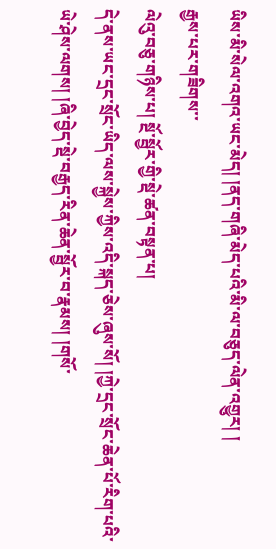ཡིས་མི་སེལ་འགའ་ཡང་མེད། །ནད་གཞི་མེད་པའི་མི་ལ་བཅུད་ལེན་འགྱུར། །
རྒྱས་པར་གཟིགས་་
ལེའུ་བཅུ་གཉིས་པ། སྔོ་སྦྱོར་གྱི་སྡེ་ཚན་བསྟན་པ།
དེ་ནས་ཡང་དྲང་སྲོང་ཡིད་ལས་སྐྱེས་ཀྱིས་འདི་སྐད་ཅེས་ཞུས་སོ། །ཀྱེ་དྲང་སྲོང་ཆེན་པོ་རིག་པའི་ཡེ་ཤེས་ལགས། །ཞི་བྱེད་སྡེ་བརྒྱད་རིན་ཆེན་སྦྱོར་བ་རྣམས། །གསོ་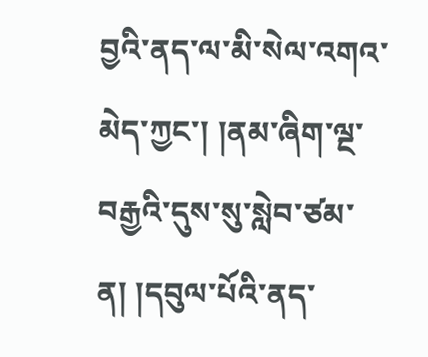བྱའི་ནད་ལ་མི་སེལ་འགའ་མེད་ཀྱང་། །ནམ་ཞིག་ལྔ་བརྒྱའི་དུས་སུ་སླེབ་ཙམ་ན། །དབུལ་པོའི་ནད་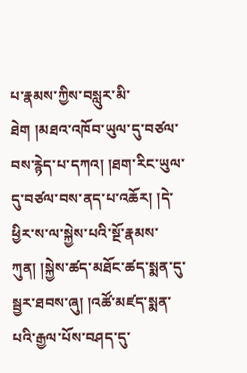པ་རྣམས་ཀྱིས་བསླུར་མི་ཐེག །མཐའ་འཁོབ་ཡུལ་དུ་བཙལ་བས་རྙེད་པ་དཀའ། །ཐག་རིང་ཡུལ་དུ་བཙལ་བས་ནད་པ་འཆོར། །དེ་ཕྱིར་ས་ལ་སྐྱེས་པའི་སྔོ་རྣམས་ཀུན། །སྐྱེས་ཚད་མཐོང་ཚད་སྨན་དུ་སྦྱར་ཐབས་ཞུ། །འཚོ་མཛད་སྨན་པའི་རྒྱལ་པོས་བཤད་དུ་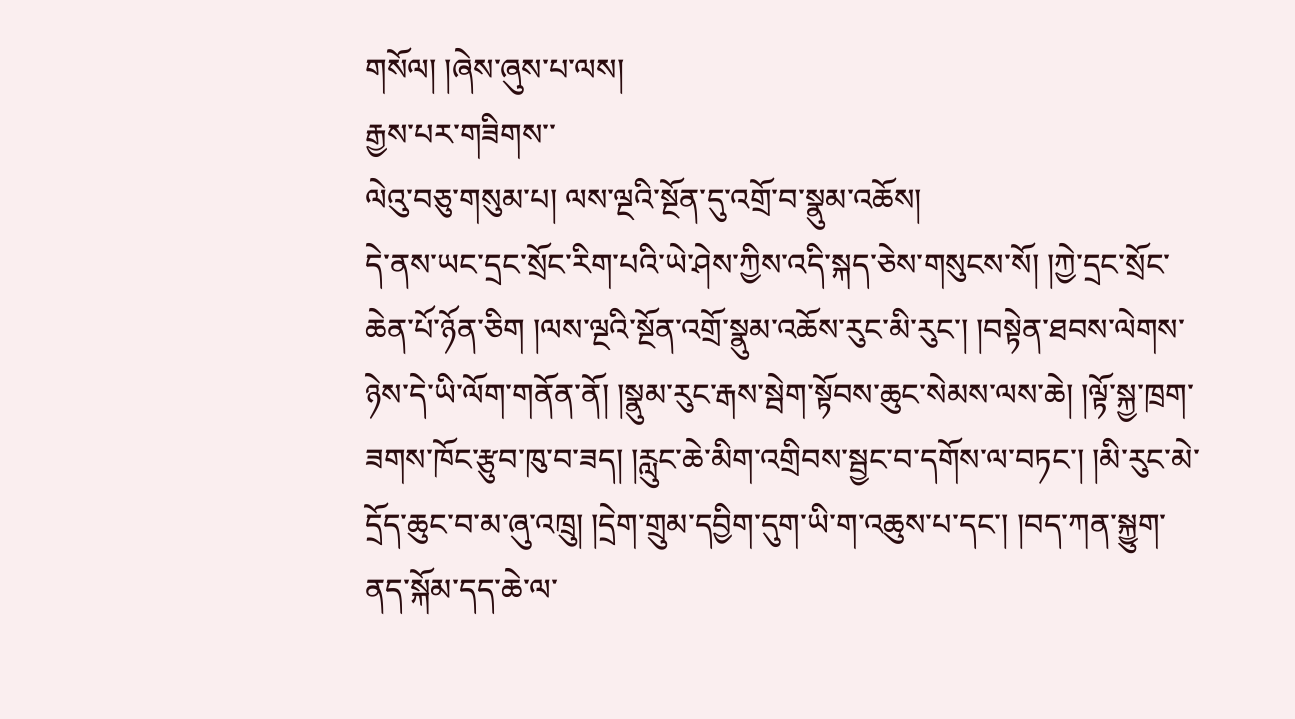གསོལ། །ཞེས་ཞུས་པ་ལས།
རྒྱས་པར་གཟིགས་་
ལེའུ་བཅུ་གསུམ་པ། ལས་ལྔའི་སྔོན་དུ་འགྲོ་བ་སྣུམ་འཆོས།
དེ་ནས་ཡང་དྲང་སྲོང་རིག་པའི་ཡེ་ཤེས་ཀྱིས་འདི་སྐད་ཅེས་གསུངས་སོ། །ཀྱེ་དྲང་སྲོང་ཆེན་པོ་ཉོན་ཅིག །ལས་ལྔའི་སྔོན་འགྲོ་སྣུམ་འཆོས་རུང་མི་རུང་། །བསྟེན་ཐབས་ལེགས་ཉེས་དེ་ཡི་ལོག་གནོན་ནོ། །སྣུམ་རུང་རྒས་སྦེག་སྟོབས་ཆུང་སེམས་ལས་ཆེ། །ལྟོ་སྐྱ་ཁྲག་ཟགས་ཁོང་རྩུབ་ཁུ་བ་ཟད། །རླུང་ཆེ་མིག་འགྲིབས་སྦྱང་བ་དགོས་ལ་བཏང་། །མི་རུང་མེ་དྲོད་ཆུང་བ་མ་ཞུ་འཁྲུ། །དྲེག་གྲུམ་དབྱིག་དུག་ཡི་ག་འཆུས་པ་དང་། །བད་ཀན་སྐྱུག་ནད་སྐོམ་དད་ཆེ་ལ་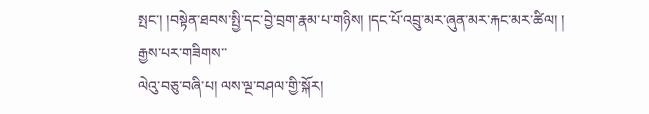སྤང་། །བསྟེན་ཐབས་སྤྱི་དང་བྱེ་བྲག་རྣམ་པ་གཉིས། །དང་པོ་འབྲུ་མར་ཞུན་མར་རྐང་མར་ཚིལ། །
རྒྱས་པར་གཟིགས་་
ལེའུ་བཅུ་བཞི་པ། ལས་ལྔ་བཤལ་གྱི་སྐོར།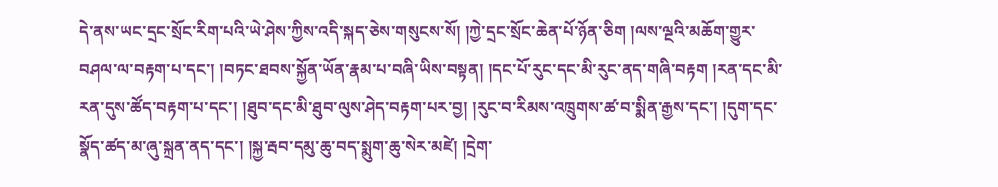དེ་ནས་ཡང་དྲང་སྲོང་རིག་པའི་ཡེ་ཤེས་ཀྱིས་འདི་སྐད་ཅེས་གསུངས་སོ། །ཀྱེ་དྲང་སྲོང་ཆེན་པོ་ཉོན་ཅིག །ལས་ལྔའི་མཆོག་གྱུར་བཤལ་ལ་བརྟག་པ་དང་། །བཏང་ཐབས་སྐྱོན་ཡོན་རྣམ་པ་བཞི་ཡིས་བསྟན། །དང་པོ་རུང་དང་མི་རུང་ནད་གཞི་བརྟག །རན་དང་མི་རན་དུས་ཚོད་བརྟག་པ་དང་། །ཐུབ་དང་མི་ཐུབ་ལུས་ཤེད་བརྟག་པར་བྱ། །རུང་བ་རིམས་འཁྲུགས་ཚ་བ་སྨིན་རྒྱས་དང་། །དུག་དང་སྣོད་ཚད་མ་ཞུ་སྐྲན་ནད་དང་། །སྐྱ་རྦབ་དམུ་ཆུ་བད་སྨུག་ཆུ་སེར་མཛེ། །དྲེག་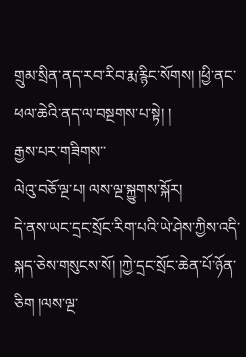གྲུམ་སྲིན་ནད་རབ་རིབ་རྨ་རྙིང་སོགས། །ཕྱི་ནང་ཕལ་ཆེའི་ནད་ལ་བསྔགས་པ་སྟེ། །
རྒྱས་པར་གཟིགས་་
ལེའུ་བཅོ་ལྔ་པ། ལས་ལྔ་སྐྱུགས་སྐོར།
དེ་ནས་ཡང་དྲང་སྲོང་རིག་པའི་ཡེ་ཤེས་ཀྱིས་འདི་སྐད་ཅེས་གསུངས་སོ། །ཀྱེ་དྲང་སྲོང་ཆེན་པོ་ཉོན་ཅིག །ལས་ལྔ་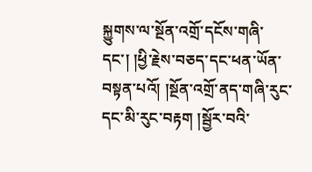སྐྱུགས་ལ་སྔོན་འགྲོ་དངོས་གཞི་དང་། །ཕྱི་རྗེས་བཅད་དང་ཕན་ཡོན་བསྟན་པའོ། །སྔོན་འགྲོ་ནད་གཞི་རུང་དང་མི་རུང་བརྟག །སྦྱོར་བའི་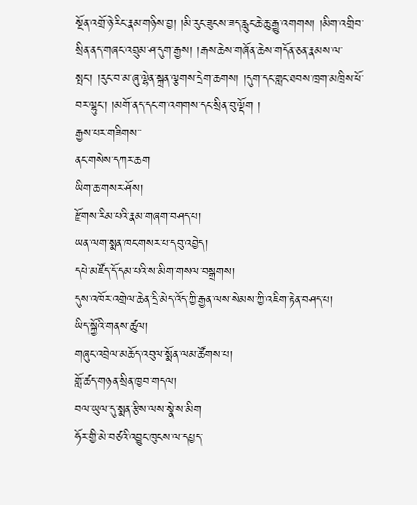སྔོན་འགྲོ་ཉེ་རིང་རྣམ་གཉིས་བྱ། །མི་རུང་ཟུངས་ཟད་རླུང་ཆེ་ཆུ་རྒྱུ་འགགས། །མིག་འགྲིབ་སྲིན་ནད་གཞང་འབྲུམ་ཤ་དུག་རྒྱས། །རྒས་ཆེས་གཞོན་ཆེས་གདོན་ཅན་རྣམས་ལ་སྤང་། །རུང་བ་མ་ཞུ་ལྷེན་སྐྲན་ལྕགས་དྲེག་ཆགས། །དུག་དང་གླང་ཐབས་ཁྲག་མཁྲིས་ཕོ་བར་ལྷུང་། །མགོ་ནད་དང་ག་འགགས་དང་སྲིན་བུ་ལྡོག །
རྒྱས་པར་གཟིགས་་
ནང་གསེས་དཀར་ཆག
ཡིག་ཆ་གསར་ཤོས།
རྫོགས་རིམ་པའི་རྣམ་གཞག་བཤད་པ།
ཡན་ལག་སྨན་ཁང་གསར་པ་དབུ་འབྱེད།
དཔེ་མཛོད་དོ་དམ་པའི་ས་མིག་གསལ་བསྒྲགས།
དུས་འཁོར་འགྲེལ་ཆེན་དྲི་མེད་འོད་ཀྱི་རྒྱན་ལས་སེམས་ཀྱི་འཇིག་རྟེན་བཤད་པ།
ཡིད་སྐྱོའི་གནས་ཚུལ།
གཞུང་འབྲེལ་མཆོད་འབུལ་སྨོན་ལམ་ཚོགས་པ།
གློ་ཚད་གཉན་སྲིན་ཁྱབ་གདལ།
བལ་ཡུལ་དུ་སྨན་རྩིས་ལས་སྣེ་ས་མིག
ཧོར་གྱི་མེ་བཙའི་འབྱུང་ཁུངས་ལ་དཔྱད་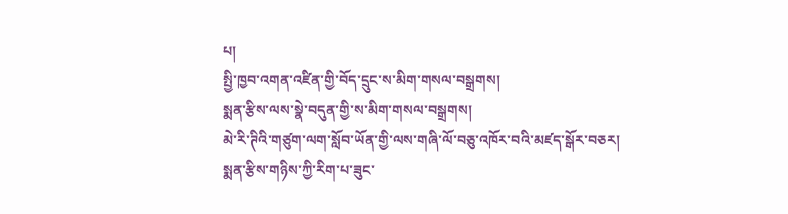པ།
སྤྱི་ཁྱབ་འགན་འཛིན་གྱི་བོད་དྲུང་ས་མིག་གསལ་བསྒྲགས།
སྨན་རྩིས་ལས་སྣེ་བདུན་གྱི་ས་མིག་གསལ་བསྒྲགས།
མེ་རི་ཊིའི་གཙུག་ལག་སློབ་ཡོན་གྱི་ལས་གཞི་ལོ་བཅུ་འཁོར་བའི་མཛད་སྒོར་བཅར།
སྨན་རྩིས་གཉིས་ཀྱི་རིག་པ་ཟུང་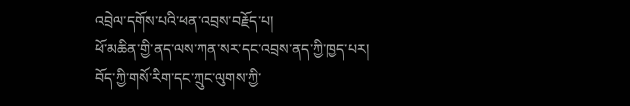འབྲེལ་དགོས་པའི་ཕན་འབྲས་བརྗོད་པ།
ཕོ་མཆིན་གྱི་ནད་ལས་ཀན་སར་དང་འབྲས་ནད་ཀྱི་ཁྱད་པར།
བོད་ཀྱི་གསོ་རིག་དང་ཀྲུང་ལུགས་ཀྱི་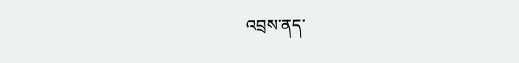འབྲས་ནད་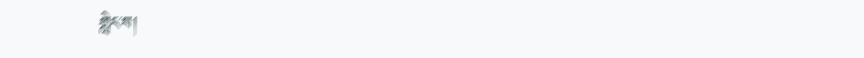གླེང་བ།